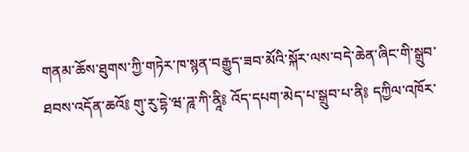གནམ་ཆོས་ཐུགས་ཀྱི་གཏེར་ཁ་སྙན་བརྒྱུད་ཟབ་མོའི་སྐོར་ལས་བདེ་ཆེན་ཞིང་གི་སྒྲུབ་ཐབས་འདོན་ཆའོ༔ གུ་རུ་དྷེ་ཝ་ཌཱ་ཀི་ནཱི༔ འོད་དཔག་མེད་པ་སྒྲུབ་པ་ནི༔ དཀྱིལ་འཁོར་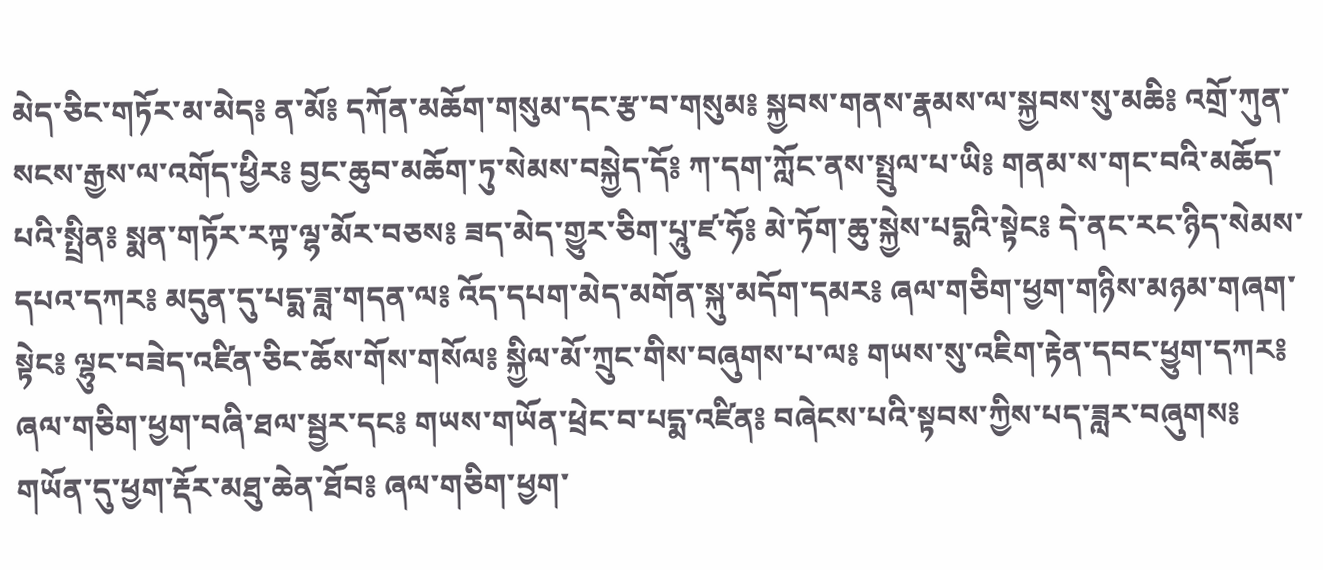མེད་ཅིང་གཏོར་མ་མེད༔ ན་མོ༔ དཀོན་མཆོག་གསུམ་དང་རྩ་བ་གསུམ༔ སྐྱབས་གནས་རྣམས་ལ་སྐྱབས་སུ་མཆི༔ འགྲོ་ཀུན་སངས་རྒྱས་ལ་འགོད་ཕྱིར༔ བྱང་ཆུབ་མཆོག་ཏུ་སེམས་བསྐྱེད་དོ༔ ཀ་དག་ཀློང་ནས་སྤྲུལ་པ་ཡི༔ གནམ་ས་གང་བའི་མཆོད་པའི་སྤྲིན༔ སྨན་གཏོར་རཀྟ་ལྷ་མོར་བཅས༔ ཟད་མེད་གྱུར་ཅིག་པཱུ་ཛ་ཧོ༔ མེ་ཏོག་ཆུ་སྐྱེས་པདྨའི་སྟེང༔ དེ་ནང་རང་ཉིད་སེམས་དཔའ་དཀར༔ མདུན་དུ་པདྨ་ཟླ་གདན་ལ༔ འོད་དཔག་མེད་མགོན་སྐུ་མདོག་དམར༔ ཞལ་གཅིག་ཕྱག་གཉིས་མཉམ་གཞག་སྟེང༔ ལྷུང་བཟེད་འཛིན་ཅིང་ཆོས་གོས་གསོལ༔ སྐྱིལ་མོ་ཀྲུང་གིས་བཞུགས་པ་ལ༔ གཡས་སུ་འཇིག་རྟེན་དབང་ཕྱུག་དཀར༔ ཞལ་གཅིག་ཕྱག་བཞི་ཐལ་སྦྱར་དང༔ གཡས་གཡོན་ཕྲེང་བ་པདྨ་འཛིན༔ བཞེངས་པའི་སྟབས་ཀྱིས་པད་ཟླར་བཞུགས༔ གཡོན་དུ་ཕྱག་རྡོར་མཐུ་ཆེན་ཐོབ༔ ཞལ་གཅིག་ཕྱག་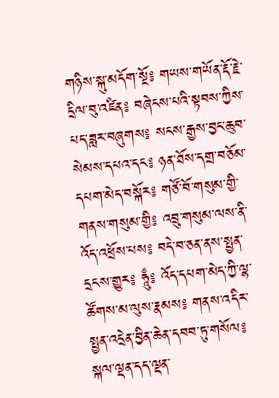གཉིས་སྐུ་མདོག་སྔོ༔ གཡས་གཡོན་རྡོ་རྗེ་དྲིལ་བུ་འཛིན༔ བཞེངས་པའི་སྟབས་ཀྱིས་པད་ཟླར་བཞུགས༔ སངས་རྒྱས་བྱང་ཆུབ་སེམས་དཔའ་དང༔ ཉན་ཐོས་དགྲ་བཅོམ་དཔག་མེད་བསྐོར༔ གཙོ་བོ་གསུམ་གྱི་གནས་གསུམ་གྱི༔ འབྲུ་གསུམ་ལས་ནི་འོད་འཕྲོས་པས༔ བདེ་བ་ཅན་ནས་སྤྱན་དྲངས་གྱུར༔ ཧཱུྃ༔ འོད་དཔག་མེད་ཀྱི་ལྷ་ཚོགས་མ་ལུས་རྣམས༔ གནས་འདིར་སྤྱན་འདྲེན་བྱིན་ཆེན་དབབ་ཏུ་གསོལ༔ སྐལ་ལྡན་དད་ལྡན་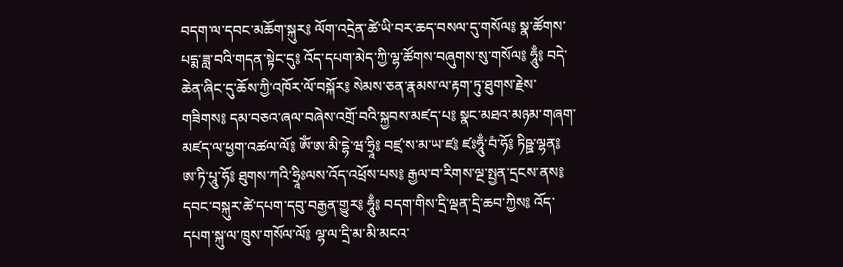བདག་ལ་དབང་མཆོག་སྐུར༔ ལོག་འདྲེན་ཚེ་ཡི་བར་ཆད་བསལ་དུ་གསོལ༔ སྣ་ཚོགས་པདྨ་ཟླ་བའི་གདན་སྟེང་དུ༔ འོད་དཔག་མེད་ཀྱི་ལྷ་ཚོགས་བཞུགས་སུ་གསོལ༔ ཧཱུྃ༔ བདེ་ཆེན་ཞིང་དུ་ཆོས་ཀྱི་འཁོར་ལོ་བསྐོར༔ སེམས་ཅན་རྣམས་ལ་རྟག་ཏུ་ཐུགས་རྗེས་གཟིགས༔ དམ་བཅའ་ཞལ་བཞེས་འགྲོ་བའི་སྐྱབས་མཛད་པ༔ སྣང་མཐའ་མཉམ་གཞག་མཛད་ལ་ཕྱག་འཚལ་ལོ༔ ཨོཾ་ཨ་མི་དྷེ་ཝ་ཧྲཱི༔ བཛྲ་ས་མ་ཡ་ཛ༔ ཛཿཧཱུྃ་བཾ་ཧོ༔ ཏིཥྛ་ལྷན༔ ཨ་ཏི་པཱུ་ཧོ༔ ཐུགས་ཀའི་ཧྲཱིཿལས་འོད་འཕྲོས་པས༔ རྒྱལ་བ་རིགས་ལྔ་སྤྱན་དྲངས་ནས༔ དབང་བསྐུར་ཚེ་དཔག་དབུ་བརྒྱན་གྱུར༔ ཧཱུྃ༔ བདག་གིས་དྲི་ལྡན་དྲི་ཆབ་ཀྱིས༔ འོད་དཔག་སྐུ་ལ་ཁྲུས་གསོལ་ལོ༔ ལྷ་ལ་དྲི་མ་མི་མངའ་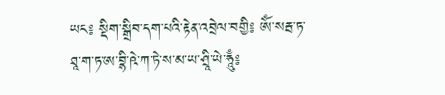ཡང༔ སྡིག་སྒྲིབ་དག་པའི་རྟེན་འབྲེལ་བགྱི༔ ཨོཾ་སརྦ་ཏ་ཐཱ་ག་ཏ་ཨ་བྷི་ཥེ་ཀ་ཏེ་ས་མ་ཡ་ཤྲཱི་ཡེ་ཧཱུྃ༔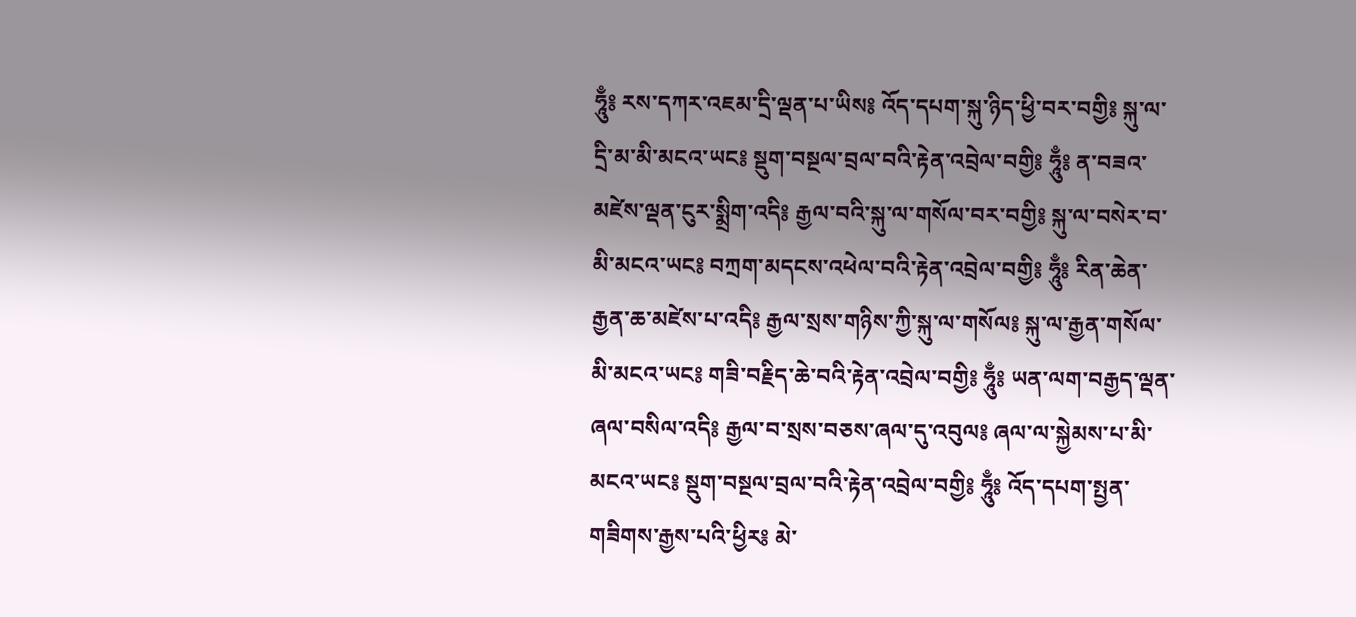ཧཱུྃ༔ རས་དཀར་འཇམ་དྲི་ལྡན་པ་ཡིས༔ འོད་དཔག་སྐུ་ཉིད་ཕྱི་བར་བགྱི༔ སྐུ་ལ་དྲི་མ་མི་མངའ་ཡང༔ སྡུག་བསྔལ་བྲལ་བའི་རྟེན་འབྲེལ་བགྱི༔ ཧཱུྃ༔ ན་བཟའ་མཛེས་ལྡན་ངུར་སྨྲིག་འདི༔ རྒྱལ་བའི་སྐུ་ལ་གསོལ་བར་བགྱི༔ སྐུ་ལ་བསེར་བ་མི་མངའ་ཡང༔ བཀྲག་མདངས་འཕེལ་བའི་རྟེན་འབྲེལ་བགྱི༔ ཧཱུྃ༔ རིན་ཆེན་རྒྱན་ཆ་མཛེས་པ་འདི༔ རྒྱལ་སྲས་གཉིས་ཀྱི་སྐུ་ལ་གསོལ༔ སྐུ་ལ་རྒྱན་གསོལ་མི་མངའ་ཡང༔ གཟི་བརྗིད་ཆེ་བའི་རྟེན་འབྲེལ་བགྱི༔ ཧཱུྃ༔ ཡན་ལག་བརྒྱད་ལྡན་ཞལ་བསིལ་འདི༔ རྒྱལ་བ་སྲས་བཅས་ཞལ་དུ་འབུལ༔ ཞལ་ལ་སྐྱེམས་པ་མི་མངའ་ཡང༔ སྡུག་བསྔལ་བྲལ་བའི་རྟེན་འབྲེལ་བགྱི༔ ཧཱུྃ༔ འོད་དཔག་སྤྱན་གཟིགས་རྒྱས་པའི་ཕྱིར༔ མེ་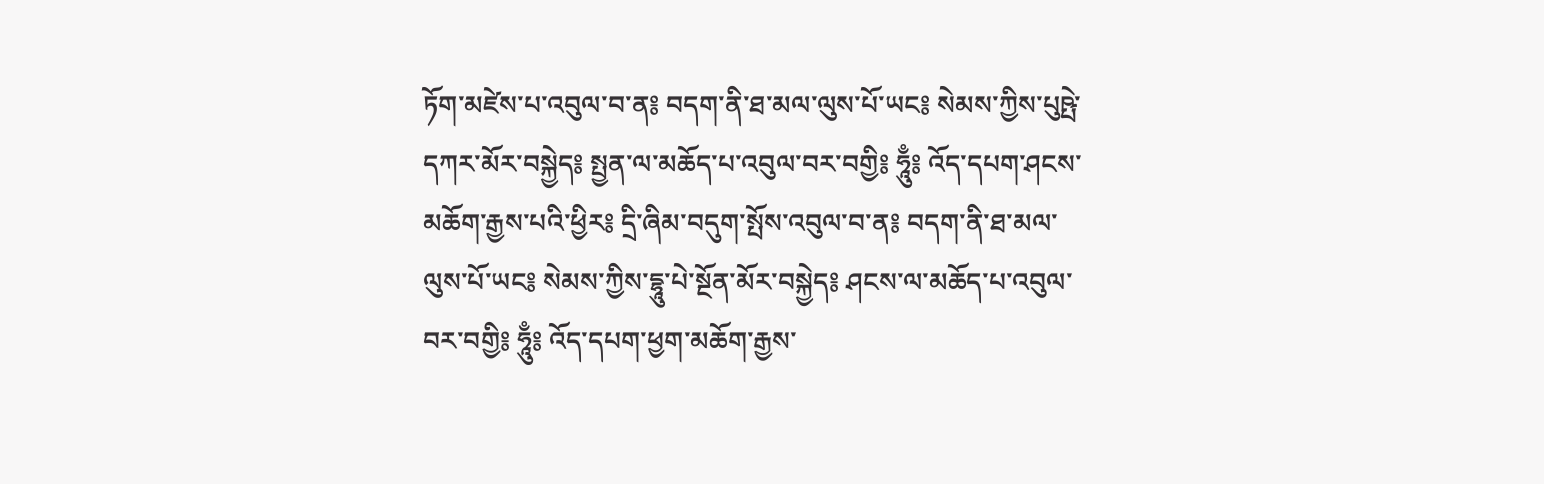ཏོག་མཛེས་པ་འབུལ་བ་ན༔ བདག་ནི་ཐ་མལ་ལུས་པོ་ཡང༔ སེམས་ཀྱིས་པུཥྤེ་དཀར་མོར་བསྐྱེད༔ སྤྱན་ལ་མཆོད་པ་འབུལ་བར་བགྱི༔ ཧཱུྃ༔ འོད་དཔག་ཤངས་མཆོག་རྒྱས་པའི་ཕྱིར༔ དྲི་ཞིམ་བདུག་སྤོས་འབུལ་བ་ན༔ བདག་ནི་ཐ་མལ་ལུས་པོ་ཡང༔ སེམས་ཀྱིས་དྷཱུ་པེ་སྔོན་མོར་བསྐྱེད༔ ཤངས་ལ་མཆོད་པ་འབུལ་བར་བགྱི༔ ཧཱུྃ༔ འོད་དཔག་ཕྱག་མཆོག་རྒྱས་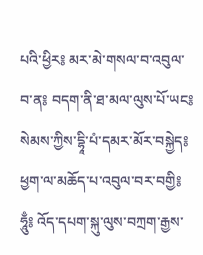པའི་ཕྱིར༔ མར་མེ་གསལ་བ་འབུལ་བ་ན༔ བདག་ནི་ཐ་མལ་ལུས་པོ་ཡང༔ སེམས་ཀྱིས་དྷཱི་པཾ་དམར་མོར་བསྐྱེད༔ ཕྱག་ལ་མཆོད་པ་འབུལ་བར་བགྱི༔ ཧཱུྃ༔ འོད་དཔག་སྐུ་ལུས་བཀྲག་རྒྱས་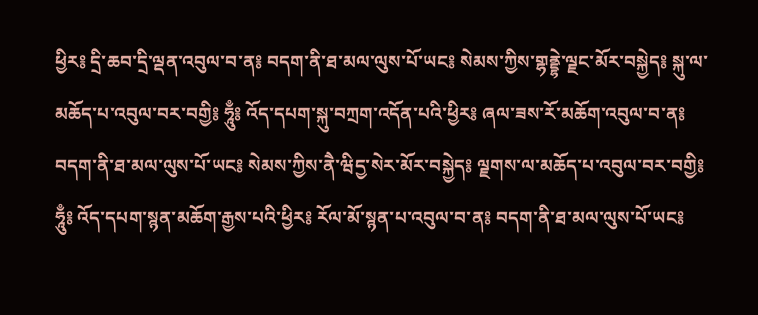ཕྱིར༔ དྲི་ཆབ་དྲི་ལྡན་འབུལ་བ་ན༔ བདག་ནི་ཐ་མལ་ལུས་པོ་ཡང༔ སེམས་ཀྱིས་གྷནྡྷེ་ལྗང་མོར་བསྐྱེད༔ སྐུ་ལ་མཆོད་པ་འབུལ་བར་བགྱི༔ ཧཱུྃ༔ འོད་དཔག་སྐུ་བཀྲག་འདོན་པའི་ཕྱིར༔ ཞལ་ཟས་རོ་མཆོག་འབུལ་བ་ན༔ བདག་ནི་ཐ་མལ་ལུས་པོ་ཡང༔ སེམས་ཀྱིས་ནཻ་ཝིདྱ་སེར་མོར་བསྐྱེད༔ ལྗགས་ལ་མཆོད་པ་འབུལ་བར་བགྱི༔ ཧཱུྃ༔ འོད་དཔག་སྙན་མཆོག་རྒྱས་པའི་ཕྱིར༔ རོལ་མོ་སྙན་པ་འབུལ་བ་ན༔ བདག་ནི་ཐ་མལ་ལུས་པོ་ཡང༔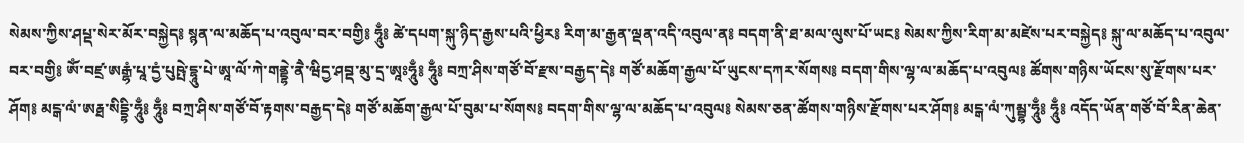སེམས་ཀྱིས་ཤཔྡ་སེར་མོར་བསྐྱེད༔ སྙན་ལ་མཆོད་པ་འབུལ་བར་བགྱི༔ ཧཱུྃ༔ ཚེ་དཔག་སྐུ་ཉིད་རྒྱས་པའི་ཕྱིར༔ རིག་མ་རྒྱན་ལྡན་འདི་འབུལ་ན༔ བདག་ནི་ཐ་མལ་ལུས་པོ་ཡང༔ སེམས་ཀྱིས་རིག་མ་མཛེས་པར་བསྐྱེད༔ སྐུ་ལ་མཆོད་པ་འབུལ་བར་བགྱི༔ ཨོཾ་བཛྲ་ཨརྒྷཾ་པཱ་དྱཾ་པུཥྤེ་དྷཱུ་པེ་ཨཱ་ལོ་ཀེ་གནྡྷེ་ནཻ་ཝིདྱ་ཤབྡ་མུ་དྲ་ཨཱཿཧཱུྃ༔ ཧཱུྃ༔ བཀྲ་ཤིས་གཙོ་བོ་རྫས་བརྒྱད་དེ༔ གཙོ་མཆོག་རྒྱལ་པོ་ཡུངས་དཀར་སོགས༔ བདག་གིས་ལྷ་ལ་མཆོད་པ་འབུལ༔ ཚོགས་གཉིས་ཡོངས་སུ་རྫོགས་པར་ཤོག༔ མངྒ་ལཾ་ཨརྠ་སིདྡྷི་ཧཱུྃ༔ ཧཱུྃ༔ བཀྲ་ཤིས་གཙོ་བོ་རྟགས་བརྒྱད་དེ༔ གཙོ་མཆོག་རྒྱལ་པོ་བུམ་པ་སོགས༔ བདག་གིས་ལྷ་ལ་མཆོད་པ་འབུལ༔ སེམས་ཅན་ཚོགས་གཉིས་རྫོགས་པར་ཤོག༔ མངྒ་ལཾ་ཀུམྦྷ་ཧཱུྃ༔ ཧཱུྃ༔ འདོད་ཡོན་གཙོ་བོ་རིན་ཆེན་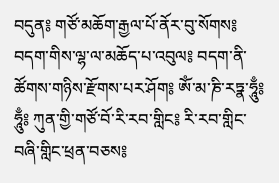བདུན༔ གཙོ་མཆོག་རྒྱལ་པོ་ནོར་བུ་སོགས༔ བདག་གིས་ལྷ་ལ་མཆོད་པ་འབུལ༔ བདག་ནི་ཚོགས་གཉིས་རྫོགས་པར་ཤོག༔ ཨོཾ་མ་ཎི་རཏྣ་ཧཱུྃ༔ ཧཱུྃ༔ ཀུན་གྱི་གཙོ་བོ་རི་རབ་གླིང༔ རི་རབ་གླིང་བཞི་གླིང་ཕྲན་བཅས༔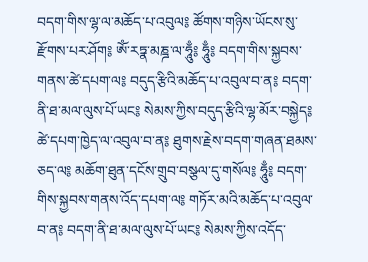བདག་གིས་ལྷ་ལ་མཆོད་པ་འབུལ༔ ཚོགས་གཉིས་ཡོངས་སུ་རྫོགས་པར་ཤོག༔ ཨོཾ་རཏྣ་མཎྜ་ལ་ཧཱུྃ༔ ཧཱུྃ༔ བདག་གིས་སྐྱབས་གནས་ཚེ་དཔག་ལ༔ བདུད་རྩིའི་མཆོད་པ་འབུལ་བ་ན༔ བདག་ནི་ཐ་མལ་ལུས་པོ་ཡང༔ སེམས་ཀྱིས་བདུད་རྩིའི་ལྷ་མོར་བསྐྱེད༔ ཚེ་དཔག་ཁྱེད་ལ་འབུལ་བ་ན༔ ཐུགས་རྗེས་བདག་གཞན་ཐམས་ཅད་ལ༔ མཆོག་ཐུན་དངོས་གྲུབ་བསྩལ་དུ་གསོལ༔ ཧཱུྃ༔ བདག་གིས་སྐྱབས་གནས་འོད་དཔག་ལ༔ གཏོར་མའི་མཆོད་པ་འབུལ་བ་ན༔ བདག་ནི་ཐ་མལ་ལུས་པོ་ཡང༔ སེམས་ཀྱིས་འདོད་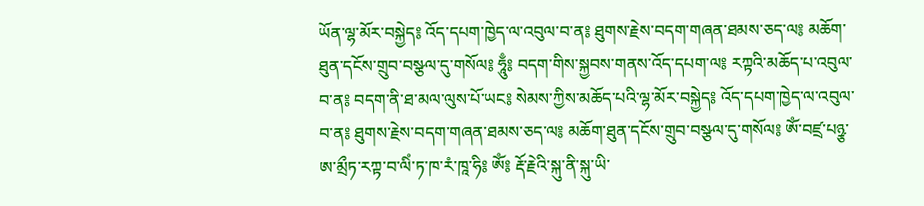ཡོན་ལྷ་མོར་བསྐྱེད༔ འོད་དཔག་ཁྱེད་ལ་འབུལ་བ་ན༔ ཐུགས་རྗེས་བདག་གཞན་ཐམས་ཅད་ལ༔ མཆོག་ཐུན་དངོས་གྲུབ་བསྩལ་དུ་གསོལ༔ ཧཱུྃ༔ བདག་གིས་སྐྱབས་གནས་འོད་དཔག་ལ༔ རཀྟའི་མཆོད་པ་འབུལ་བ་ན༔ བདག་ནི་ཐ་མལ་ལུས་པོ་ཡང༔ སེམས་ཀྱིས་མཆོད་པའི་ལྷ་མོར་བསྐྱེད༔ འོད་དཔག་ཁྱེད་ལ་འབུལ་བ་ན༔ ཐུགས་རྗེས་བདག་གཞན་ཐམས་ཅད་ལ༔ མཆོག་ཐུན་དངོས་གྲུབ་བསྩལ་དུ་གསོལ༔ ཨོཾ་བཛྲ་པཉྩ་ཨ་མྲྀཏ་རཀྟ་བ་ལིཾ་ཏ་ཁ་རཾ་ཁཱ་ཧི༔ ཨོཾ༔ རྡོ་རྗེའི་སྐུ་ནི་སྐུ་ཡི་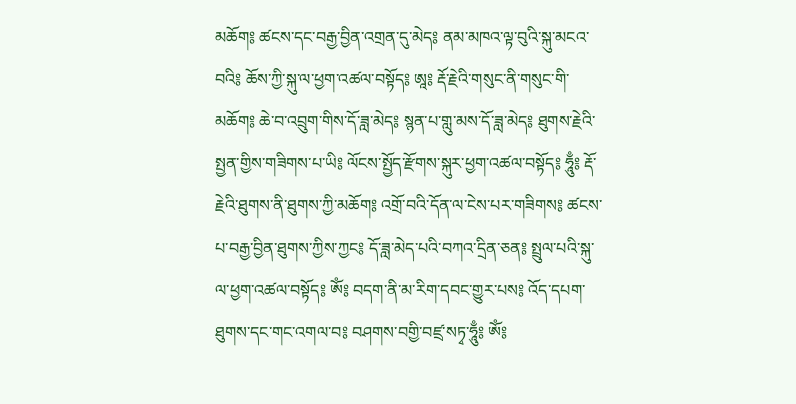མཆོག༔ ཚངས་དང་བརྒྱ་བྱིན་འགྲན་དུ་མེད༔ ནམ་མཁའ་ལྟ་བུའི་སྐུ་མངའ་བའི༔ ཆོས་ཀྱི་སྐུ་ལ་ཕྱག་འཚལ་བསྟོད༔ ཨཱ༔ རྡོ་རྗེའི་གསུང་ནི་གསུང་གི་མཆོག༔ ཆེ་བ་འབྲུག་གིས་དོ་ཟླ་མེད༔ སྙན་པ་གླུ་མས་དོ་ཟླ་མེད༔ ཐུགས་རྗེའི་སྤྱན་གྱིས་གཟིགས་པ་ཡི༔ ལོངས་སྤྱོད་རྫོགས་སྐུར་ཕྱག་འཚལ་བསྟོད༔ ཧཱུྃ༔ རྡོ་རྗེའི་ཐུགས་ནི་ཐུགས་ཀྱི་མཆོག༔ འགྲོ་བའི་དོན་ལ་ངེས་པར་གཟིགས༔ ཚངས་པ་བརྒྱ་བྱིན་ཐུགས་ཀྱིས་ཀྱང༔ དོ་ཟླ་མེད་པའི་བཀའ་དྲིན་ཅན༔ སྤྲུལ་པའི་སྐུ་ལ་ཕྱག་འཚལ་བསྟོད༔ ཨོཾ༔ བདག་ནི་མ་རིག་དབང་གྱུར་པས༔ འོད་དཔག་ཐུགས་དང་གང་འགལ་བ༔ བཤགས་བགྱི་བཛྲ་སཏྭ་ཧཱུྃ༔ ཨོཾ༔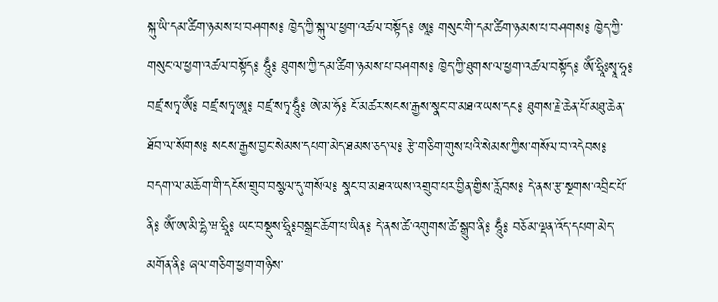སྐུ་ཡི་དམ་ཚིག་ཉམས་པ་བཤགས༔ ཁྱེད་ཀྱི་སྐུ་ལ་ཕྱག་འཚལ་བསྟོད༔ ཨཱ༔ གསུང་གི་དམ་ཚིག་ཉམས་པ་བཤགས༔ ཁྱེད་ཀྱི་གསུང་ལ་ཕྱག་འཚལ་བསྟོད༔ ཧཱུྃ༔ ཐུགས་ཀྱི་དམ་ཚིག་ཉམས་པ་བཤགས༔ ཁྱེད་ཀྱི་ཐུགས་ལ་ཕྱག་འཚལ་བསྟོད༔ ཨོཾ་ཧྲཱིཿསྭཱ་ཧཱ༔ བཛྲ་སཏྭ་ཨོཾ༔ བཛྲ་སཏྭ་ཨཱ༔ བཛྲ་སཏྭ་ཧཱུྃ༔ ཨེ་མ་ཧོ༔ ངོ་མཚར་སངས་རྒྱས་སྣང་བ་མཐའ་ཡས་དང༔ ཐུགས་རྗེ་ཆེན་པོ་མཐུ་ཆེན་ཐོབ་ལ་སོགས༔ སངས་རྒྱས་བྱང་སེམས་དཔག་མེད་ཐམས་ཅད་ལ༔ རྩེ་གཅིག་གུས་པའི་སེམས་ཀྱིས་གསོལ་བ་འདེབས༔ བདག་ལ་མཆོག་གི་དངོས་གྲུབ་བསྩལ་དུ་གསོལ༔ སྣང་བ་མཐའ་ཡས་འགྲུབ་པར་བྱིན་གྱིས་རློབས༔ དེ་ནས་རྩ་སྔགས་འབྲིང་པོ་ནི༔ ཨོཾ་ཨ་མི་དྷེ་ཝ་ཧྲཱི༔ ཡང་བསྡུས་ཧྲཱི༔བསྒྲང་ཆོག་པ་ཡིན༔ དེ་ནས་ཚེ་འགུགས་ཚེ་སྒྲུབ་ནི༔ ཧཱུྃ༔ བཅོམ་ལྡན་འོད་དཔག་མེད་མགོན་ནི༔ ཞལ་གཅིག་ཕྱག་གཉིས་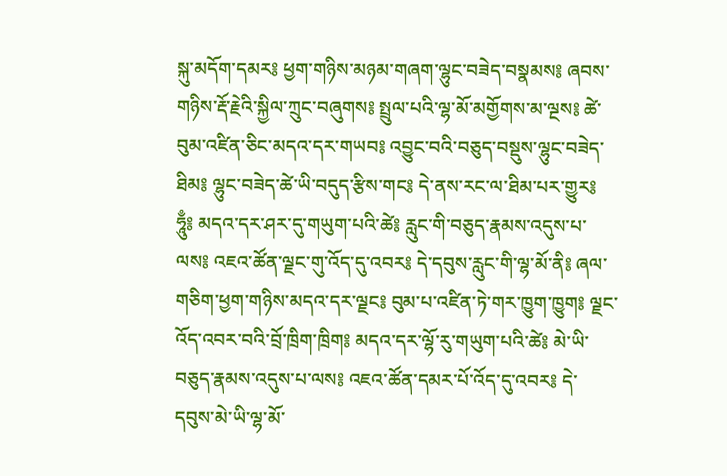སྐུ་མདོག་དམར༔ ཕྱག་གཉིས་མཉམ་གཞག་ལྷུང་བཟེད་བསྣམས༔ ཞབས་གཉིས་རྡོ་རྗེའི་སྐྱིལ་ཀྲུང་བཞུགས༔ སྤྲུལ་པའི་ལྷ་མོ་མགྱོགས་མ་ལྔས༔ ཚེ་བུམ་འཛིན་ཅིང་མདའ་དར་གཡབ༔ འབྱུང་བའི་བཅུད་བསྡུས་ལྷུང་བཟེད་ཐིམ༔ ལྷུང་བཟེད་ཚེ་ཡི་བདུད་རྩིས་གང༔ དེ་ནས་རང་ལ་ཐིམ་པར་གྱུར༔ ཧཱུྃ༔ མདའ་དར་ཤར་དུ་གཡུག་པའི་ཚེ༔ རླུང་གི་བཅུད་རྣམས་འདུས་པ་ལས༔ འཇའ་ཚོན་ལྗང་གུ་འོད་དུ་འབར༔ དེ་དབུས་རླུང་གི་ལྷ་མོ་ནི༔ ཞལ་གཅིག་ཕྱག་གཉིས་མདའ་དར་ལྗང༔ བུམ་པ་འཛིན་ཏེ་གར་ཁྱུག་ཁྱུག༔ ལྗང་འོད་འབར་བའི་བྲོ་ཁྲིག་ཁྲིག༔ མདའ་དར་ལྷོ་རུ་གཡུག་པའི་ཚེ༔ མེ་ཡི་བཅུད་རྣམས་འདུས་པ་ལས༔ འཇའ་ཚོན་དམར་པོ་འོད་དུ་འབར༔ དེ་དབུས་མེ་ཡི་ལྷ་མོ་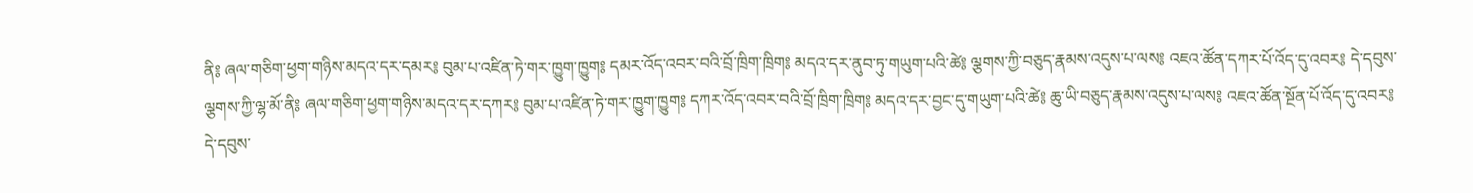ནི༔ ཞལ་གཅིག་ཕྱག་གཉིས་མདའ་དར་དམར༔ བུམ་པ་འཛིན་ཏེ་གར་ཁྱུག་ཁྱུག༔ དམར་འོད་འབར་བའི་བྲོ་ཁྲིག་ཁྲིག༔ མདའ་དར་ནུབ་ཏུ་གཡུག་པའི་ཚེ༔ ལྕགས་ཀྱི་བཅུད་རྣམས་འདུས་པ་ལས༔ འཇའ་ཚོན་དཀར་པོ་འོད་དུ་འབར༔ དེ་དབུས་ལྕགས་ཀྱི་ལྷ་མོ་ནི༔ ཞལ་གཅིག་ཕྱག་གཉིས་མདའ་དར་དཀར༔ བུམ་པ་འཛིན་ཏེ་གར་ཁྱུག་ཁྱུག༔ དཀར་འོད་འབར་བའི་བྲོ་ཁྲིག་ཁྲིག༔ མདའ་དར་བྱང་དུ་གཡུག་པའི་ཚེ༔ ཆུ་ཡི་བཅུད་རྣམས་འདུས་པ་ལས༔ འཇའ་ཚོན་སྔོན་པོ་འོད་དུ་འབར༔ དེ་དབུས་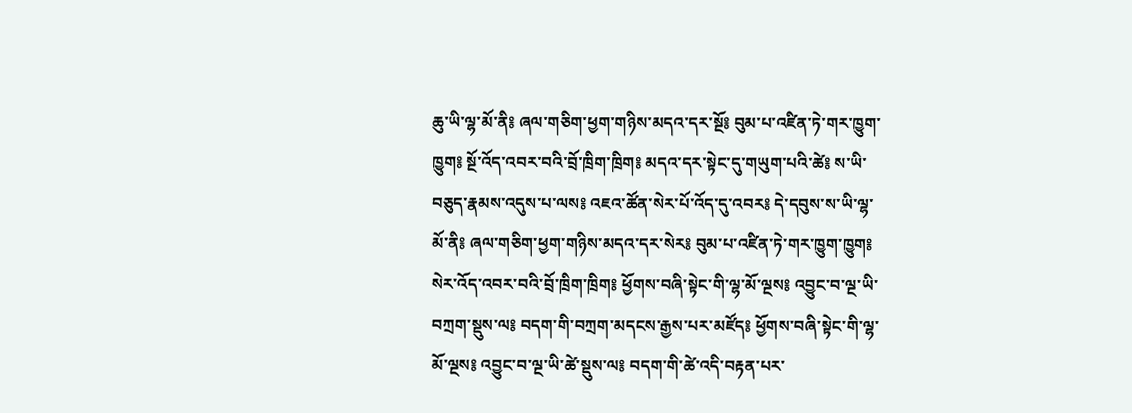ཆུ་ཡི་ལྷ་མོ་ནི༔ ཞལ་གཅིག་ཕྱག་གཉིས་མདའ་དར་སྔོ༔ བུམ་པ་འཛིན་ཏེ་གར་ཁྱུག་ཁྱུག༔ སྔོ་འོད་འབར་བའི་བྲོ་ཁྲིག་ཁྲིག༔ མདའ་དར་སྟེང་དུ་གཡུག་པའི་ཚེ༔ ས་ཡི་བཅུད་རྣམས་འདུས་པ་ལས༔ འཇའ་ཚོན་སེར་པོ་འོད་དུ་འབར༔ དེ་དབུས་ས་ཡི་ལྷ་མོ་ནི༔ ཞལ་གཅིག་ཕྱག་གཉིས་མདའ་དར་སེར༔ བུམ་པ་འཛིན་ཏེ་གར་ཁྱུག་ཁྱུག༔ སེར་འོད་འབར་བའི་བྲོ་ཁྲིག་ཁྲིག༔ ཕྱོགས་བཞི་སྟེང་གི་ལྷ་མོ་ལྔས༔ འབྱུང་བ་ལྔ་ཡི་བཀྲག་སྡུས་ལ༔ བདག་གི་བཀྲག་མདངས་རྒྱས་པར་མཛོད༔ ཕྱོགས་བཞི་སྟེང་གི་ལྷ་མོ་ལྔས༔ འབྱུང་བ་ལྔ་ཡི་ཚེ་སྡུས་ལ༔ བདག་གི་ཚེ་འདི་བརྟན་པར་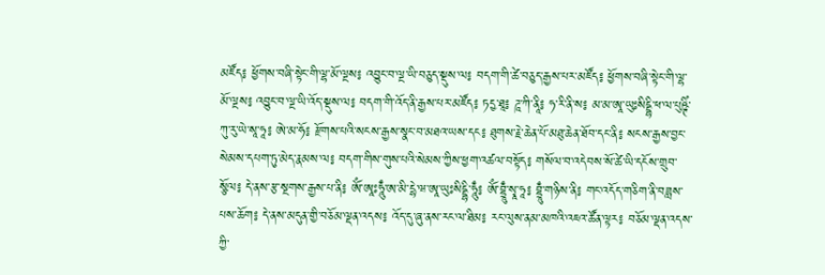མཛོད༔ ཕྱོགས་བཞི་སྟེང་གི་ལྷ་མོ་ལྔས༔ འབྱུང་བ་ལྔ་ཡི་བཅུད་སྡུས་ལ༔ བདག་གི་ཚེ་བཅུད་རྒྱས་པར་མཛོད༔ ཕྱོགས་བཞི་སྟེང་གི་ལྷ་མོ་ལྔས༔ འབྱུང་བ་ལྔ་ཡི་འོད་སྡུས་ལ༔ བདག་གི་འོད་ནི་རྒྱས་པར་མཛོད༔ ཏདྱ་ཐཱ༔ ཌཱ་ཀི་ནཱི༔ ཧ་རི་ནི་ས༔ མ་མ་ཨཱ་ཡུཿསིདྡྷི་ཕ་ལ་པུཥྚིཾ་ཀུ་རུ་ཡེ་སཱ་ཧཱ༔ ཨེ་མ་ཧོ༔ རྫོགས་པའི་སངས་རྒྱས་སྣང་བ་མཐའ་ཡས་དང༔ ཐུགས་རྗེ་ཆེན་པོ་མཐུ་ཆེན་ཐོབ་དང་ནི༔ སངས་རྒྱས་བྱང་སེམས་དཔག་ཏུ་མེད་རྣམས་ལ༔ བདག་གིས་གུས་པའི་སེམས་ཀྱིས་ཕྱག་འཚལ་བསྟོད༔ གསོལ་བ་འདེབས་སོ་ཚེ་ཡི་དངོས་གྲུབ་སྩོལ༔ དེ་ནས་རྩ་སྔགས་རྒྱས་པ་ནི༔ ཨོཾ་ཨཱཿཧཱུྃ་ཨ་མི་དྷེ་ཝ་ཨཱ་ཡུཿསིདྡྷི་ཧཱུྃ༔ ཨོཾ་བྷྲཱུྃ་སྭཱ་ཧཱ༔ བྷྲཱུྃ་གཉིས་ནི༔ གང་འདོད་གཅིག་ནི་བཟླས་པས་ཆོག༔ དེ་ནས་མདུན་གྱི་བཅོམ་ལྡན་འདས༔ འོད་དུ་ཞུ་ནས་རང་ལ་ཐིམ༔ རང་ལུས་ནམ་མཁའི་འཇའ་ཚོན་ལྟར༔ བཅོམ་ལྡན་འདས་ཀྱི་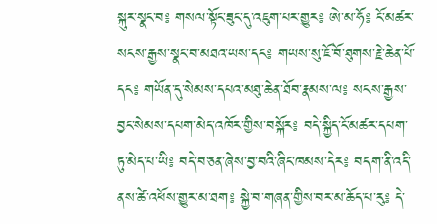སྐུར་སྣང་བ༔ གསལ་སྟོང་ཟུང་དུ་འཇུག་པར་གྱུར༔ ཨེ་མ་ཧོ༔ ངོ་མཚར་སངས་རྒྱས་སྣང་བ་མཐའ་ཡས་དང༔ གཡས་སུ་ཇོ་བོ་ཐུགས་རྗེ་ཆེན་པོ་དང༔ གཡོན་དུ་སེམས་དཔའ་མཐུ་ཆེན་ཐོབ་རྣམས་ལ༔ སངས་རྒྱས་བྱང་སེམས་དཔག་མེད་འཁོར་གྱིས་བསྐོར༔ བདེ་སྐྱིད་ངོ་མཚར་དཔག་ཏུ་མེད་པ་ཡི༔ བདེ་བ་ཅན་ཞེས་བྱ་བའི་ཞིང་ཁམས་དེར༔ བདག་ནི་འདི་ནས་ཚེ་འཕོས་གྱུར་མ་ཐག༔ སྐྱེ་བ་གཞན་གྱིས་བར་མ་ཆོད་པ་རུ༔ དེ་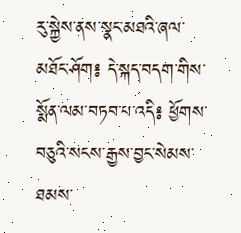རུ་སྐྱེས་ནས་སྣང་མཐའི་ཞལ་མཐོང་ཤོག༔ དེ་སྐད་བདག་གིས་སྨོན་ལམ་བཏབ་པ་འདི༔ ཕྱོགས་བཅུའི་སངས་རྒྱས་བྱང་སེམས་ཐམས་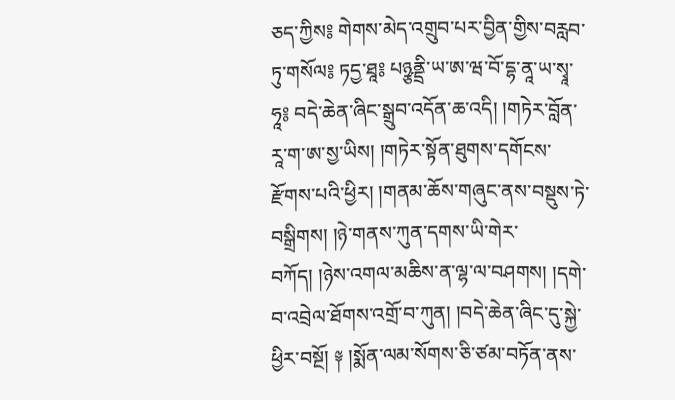ཅད་ཀྱིས༔ གེགས་མེད་འགྲུབ་པར་བྱིན་གྱིས་བརླབ་ཏུ་གསོལ༔ ཏདྱ་ཐཱ༔ པཉྩནྡྲི་ཡ་ཨ་ཝ་བོ་དྷ་ནཱ་ཡ་སྭཱ་ཧཱ༔ བདེ་ཆེན་ཞིང་སྒྲུབ་འདོན་ཆ་འདི། །གཏེར་བློན་རཱ་ག་ཨ་སྱ་ཡིས། །གཏེར་སྟོན་ཐུགས་དགོངས་རྫོགས་པའི་ཕྱིར། །གནམ་ཆོས་གཞུང་ནས་བསྡུས་ཏེ་བསྒྲིགས། །ཉེ་གནས་ཀུན་དགས་ཡི་གེར་བཀོད། །ཉེས་འགལ་མཆིས་ན་ལྷ་ལ་བཤགས། །དགེ་བ་འབྲེལ་ཐོགས་འགྲོ་བ་ཀུན། །བདེ་ཆེན་ཞིང་དུ་སྐྱེ་ཕྱིར་བསྔོ། ༈ །སྨོན་ལམ་སོགས་ཅི་ཙམ་བཏོན་ནས་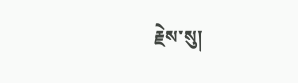རྗེས་སུ།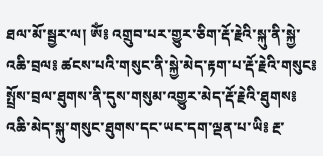ཐལ་མོ་སྦྱར་ལ། ཨོཾ༔ འགྲུབ་པར་གྱུར་ཅིག་རྡོ་རྗེའི་སྐུ་ནི་སྐྱེ་འཆི་བྲལ༔ ཚངས་པའི་གསུང་ནི་སྐྱེ་མེད་རྟག་པ་རྡོ་རྗེའི་གསུང༔ སྤྲོས་བྲལ་ཐུགས་ནི་དུས་གསུམ་འགྱུར་མེད་རྡོ་རྗེའི་ཐུགས༔ འཆི་མེད་སྐུ་གསུང་ཐུགས་དང་ཡང་དག་ལྡན་པ་ཡི༔ རྔ་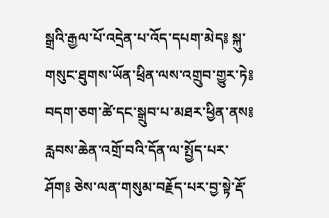སྒྲའི་རྒྱལ་པོ་འདྲེན་པ་འོད་དཔག་མེད༔ སྐུ་གསུང་ཐུགས་ཡོན་ཕྲིན་ལས་འགྲུབ་གྱུར་ཏེ༔ བདག་ཅག་ཚེ་དང་སྒྲུབ་པ་མཐར་ཕྱིན་ནས༔ རླབས་ཆེན་འགྲོ་བའི་དོན་ལ་སྤྱོད་པར་ཤོག༔ ཅེས་ལན་གསུམ་བརྗོད་པར་བྱ་སྟེ་རྡོ་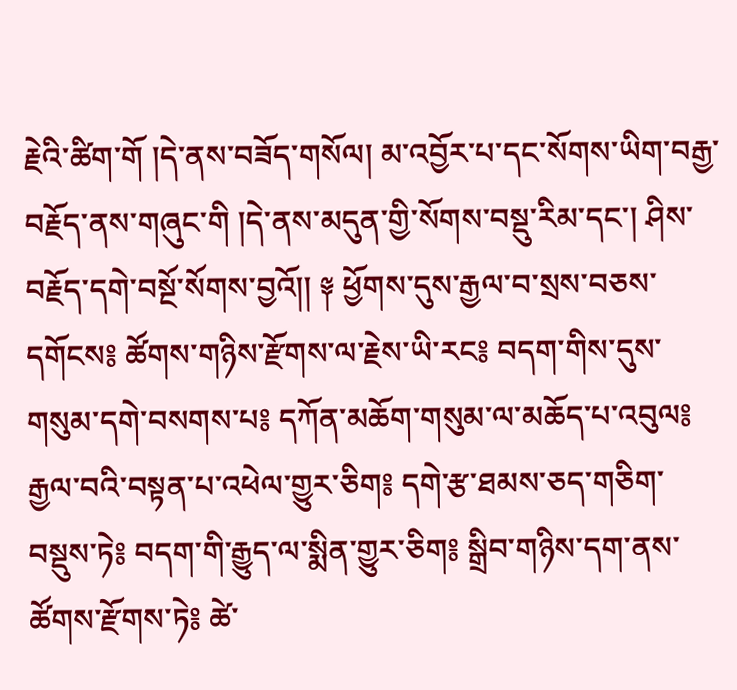རྗེའི་ཚིག་གོ །དེ་ནས་བཟོད་གསོལ། མ་འབྱོར་པ་དང་སོགས་ཡིག་བརྒྱ་བརྗོད་ནས་གཞུང་གི །དེ་ནས་མདུན་གྱི་སོགས་བསྡུ་རིམ་དང་། ཤིས་བརྗོད་དགེ་བསྔོ་སོགས་བྱའོ།། ༈ ཕྱོགས་དུས་རྒྱལ་བ་སྲས་བཅས་དགོངས༔ ཚོགས་གཉིས་རྫོགས་ལ་རྗེས་ཡི་རང༔ བདག་གིས་དུས་གསུམ་དགེ་བསགས་པ༔ དཀོན་མཆོག་གསུམ་ལ་མཆོད་པ་འབུལ༔ རྒྱལ་བའི་བསྟན་པ་འཕེལ་གྱུར་ཅིག༔ དགེ་རྩ་ཐམས་ཅད་གཅིག་བསྡུས་ཏེ༔ བདག་གི་རྒྱུད་ལ་སྨིན་གྱུར་ཅིག༔ སྒྲིབ་གཉིས་དག་ནས་ཚོགས་རྫོགས་ཏེ༔ ཚེ་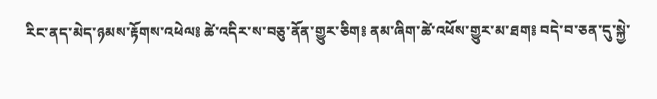རིང་ནད་མེད་ཉམས་རྟོགས་འཕེལ༔ ཚེ་འདིར་ས་བཅུ་ནོན་གྱུར་ཅིག༔ ནམ་ཞིག་ཚེ་འཕོས་གྱུར་མ་ཐག༔ བདེ་བ་ཅན་དུ་སྐྱེ་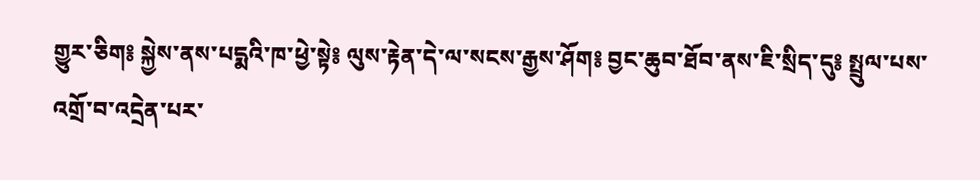གྱུར་ཅིག༔ སྐྱེས་ནས་པདྨའི་ཁ་ཕྱེ་སྟེ༔ ལུས་རྟེན་དེ་ལ་སངས་རྒྱས་ཤོག༔ བྱང་ཆུབ་ཐོབ་ནས་ཇི་སྲིད་དུ༔ སྤྲུལ་པས་འགྲོ་བ་འདྲེན་པར་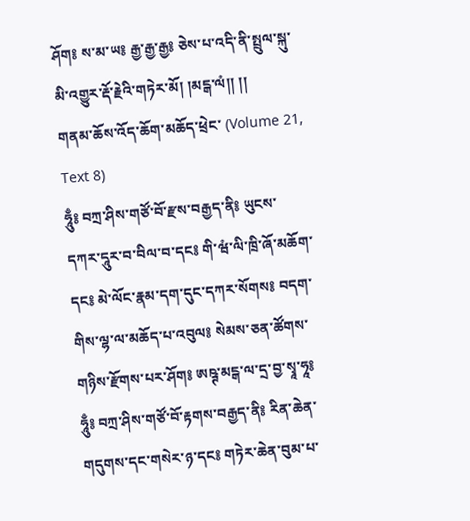ཤོག༔ ས་མ་ཡ༔ རྒྱ་རྒྱ་རྒྱ༔ ཅེས་པ་འདི་ནི་སྤྲུལ་སྐུ་མི་འགྱུར་རྡོ་རྗེའི་གཏེར་མོ། །མངྒ་ལཾ།། །།
གནམ་ཆོས་འོད་ཆོག་མཆོད་ཕྲེང་ (Volume 21, Text 8)
ཧཱུྃ༔ བཀྲ་ཤིས་གཙོ་བོ་རྫས་བརྒྱད་ནི༔ ཡུངས་དཀར་དཱུར་བ་བིལ་བ་དང༔ གི་ཝཾ་ལི་ཁྲི་ཞོ་མཆོག་དང༔ མེ་ལོང་རྣམ་དག་དུང་དཀར་སོགས༔ བདག་གིས་ལྷ་ལ་མཆོད་པ་འབུལ༔ སེམས་ཅན་ཚོགས་གཉིས་རྫོགས་པར་ཤོག༔ ཨཥྚ་མངྒ་ལ་དྲ་བྱ་སྭཱ་ཧཱ༔ ཧཱུྃ༔ བཀྲ་ཤིས་གཙོ་བོ་རྟགས་བརྒྱད་ནི༔ རིན་ཆེན་གདུགས་དང་གསེར་ཉ་དང༔ གཏེར་ཆེན་བུམ་པ་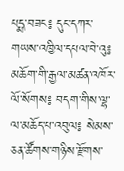པདྨ་བཟང༔ དུང་དཀར་གཡས་འཁྱིལ་དཔལ་བེ་འུ༔ མཆོག་གི་རྒྱལ་མཚན་འཁོར་ལོ་སོགས༔ བདག་གིས་ལྷ་ལ་མཆོད་པ་འབུལ༔ སེམས་ཅན་ཚོགས་གཉིས་རྫོགས་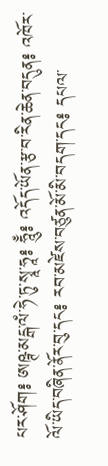པར་ཤོག༔ ཨཥྚ་མངྒ་ལཾ་ཧེ་ཏུ་སྭཱ་ཧཱ༔ ཧཱུྃ༔ འདོད་ཡོན་རྩ་བ་རིན་ཆེན་བདུན༔ འཁོར་ལོ་ཡིད་བཞིན་ནོར་བུ་དང༔ རབ་མཛེས་བཙུན་མོ་མི་བདག་དང༔ དཔལ་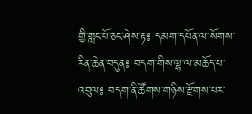གྱི་གླང་པོ་ཅང་ཤེས་རྟ༔ དམག་དཔོན་ལ་སོགས་རིན་ཆེན་བདུན༔ བདག་གིས་ལྷ་ལ་མཆོད་པ་འབུལ༔ བདག་ནི་ཚོགས་གཉིས་རྫོགས་པར་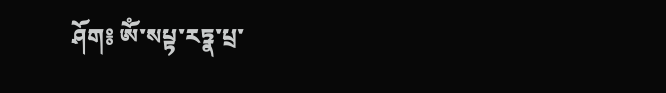ཤོག༔ ཨོཾ་སཔྟ་རཏྣ་པྲ་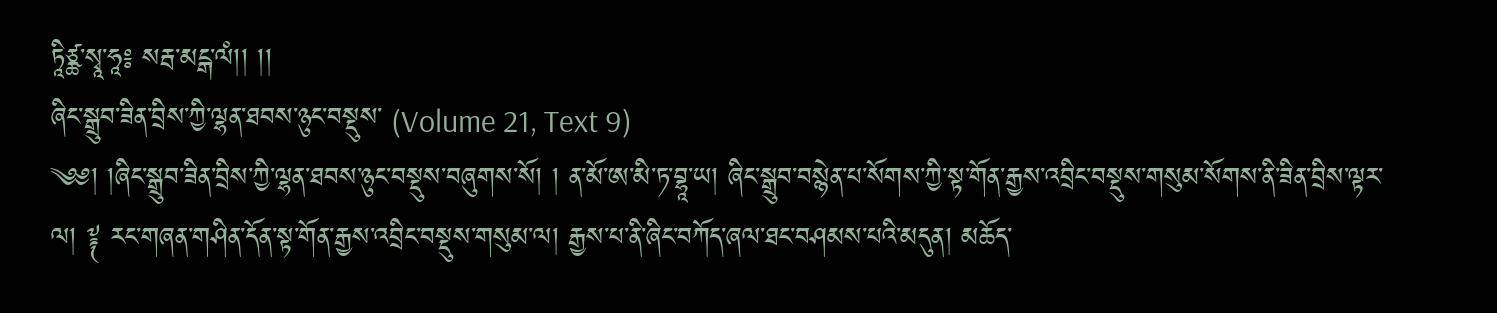ཏཱིཙྪ་སྭཱ་ཧཱ༔ སརྦ་མངྒ་ལཾ།། །།
ཞིང་སྒྲུབ་ཟིན་བྲིས་ཀྱི་ལྷན་ཐབས་ཉུང་བསྡུས་ (Volume 21, Text 9)
༄༅། །ཞིང་སྒྲུབ་ཟིན་བྲིས་ཀྱི་ལྷན་ཐབས་ཉུང་བསྡུས་བཞུགས་སོ། ། ན་མོ་ཨ་མི་ཏ་བྷཱ་ཡ། ཞིང་སྒྲུབ་བསྙེན་པ་སོགས་ཀྱི་སྟ་གོན་རྒྱས་འབྲིང་བསྡུས་གསུམ་སོགས་ནི་ཟིན་བྲིས་ལྟར་ལ། ༈ རང་གཞན་གཤིན་དོན་སྟ་གོན་རྒྱས་འབྲིང་བསྡུས་གསུམ་ལ། རྒྱས་པ་ནི་ཞིང་བཀོད་ཞལ་ཐང་བཤམས་པའི་མདུན། མཆོད་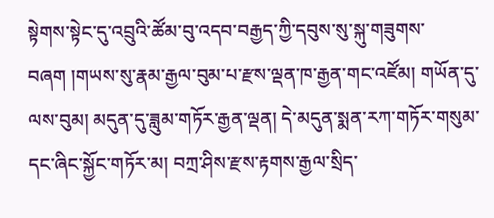སྟེགས་སྟེང་དུ་འབྲུའི་ཚོམ་བུ་འདབ་བརྒྱད་ཀྱི་དབུས་སུ་སྐུ་གཟུགས་བཞག །གཡས་སུ་རྣམ་རྒྱལ་བུམ་པ་རྫས་ལྡན་ཁ་རྒྱན་གང་འཛོམ། གཡོན་དུ་ལས་བུམ། མདུན་དུ་ཟླུམ་གཏོར་རྒྱན་ལྡན། དེ་མདུན་སྨན་རཀ་གཏོར་གསུམ་དང་ཞིང་སྐྱོང་གཏོར་མ། བཀྲ་ཤིས་རྫས་རྟགས་རྒྱལ་སྲིད་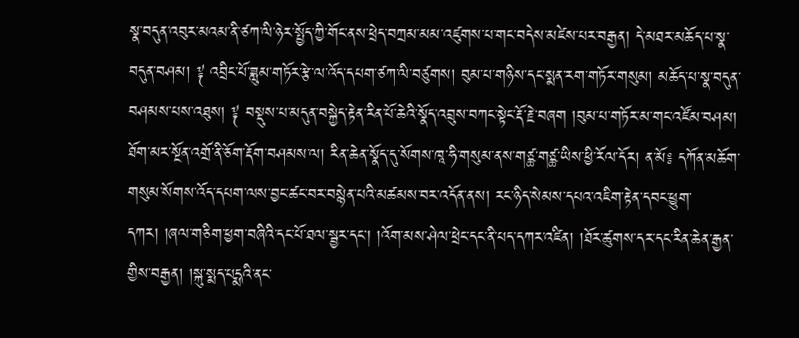སྣ་བདུན་འབུར་མའམ་ནི་ཙཀ་ལི་ཉེར་སྤྱོད་ཀྱི་གོང་ནས་ཕྲེད་བཀྲམ་མམ་འཛུགས་པ་གང་བདེས་མཛེས་པར་བརྒྱན། དེ་མཐར་མཆོད་པ་སྣ་བདུན་བཤམ། ༈ འབྲིང་པོ་ཟླུམ་གཏོར་རྩེ་ལ་འོད་དཔག་ཙཀ་ལི་བཙུགས། བུམ་པ་གཉིས་དང་སྨན་རག་གཏོར་གསུམ། མཆོད་པ་སྣ་བདུན་བཤམས་པས་འཐུས། ༈ བསྡུས་པ་མདུན་བསྐྱེད་རྟེན་རིན་པོ་ཆེའི་སྣོད་འབྲུས་བཀང་སྟེང་རྡོ་རྗེ་བཞག །བུམ་པ་གཏོར་མ་གང་འཛོམ་བཤམ། ཐོག་མར་སྔོན་འགྲོ་ནི་ཅོག་རྡོག་བཤམས་ལ། རིན་ཆེན་སྣོད་དུ་སོགས་ཁཱ་ཧི་གསུམ་ནས་གཙྪ་གཙྪ་ཡིས་ཕྱི་རོལ་དོར། ན་མོ༔ དཀོན་མཆོག་གསུམ་སོགས་འོད་དཔག་ལས་བྱང་ཚང་བར་བསྙེན་པའི་མཚམས་བར་འདོན་ནས། རང་ཉིད་སེམས་དཔའ་འཇིག་རྟེན་དབང་ཕྱུག་དཀར། །ཞལ་གཅིག་ཕྱག་བཞིའི་དང་པོ་ཐལ་སྦྱར་དང། །འོག་མས་ཤེལ་ཕྲེང་དང་ནི་པད་དཀར་འཛིན། །ཐོར་ཚུགས་དར་དང་རིན་ཆེན་རྒྱན་གྱིས་བརྒྱན། །སྐུ་སྨད་པདྨའི་ནང་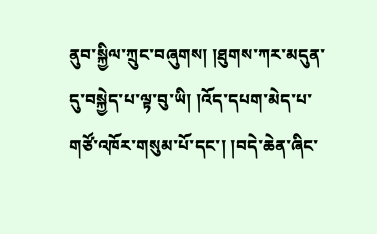ནུབ་སྐྱིལ་ཀྲུང་བཞུགས། །ཐུགས་ཀར་མདུན་དུ་བསྐྱེད་པ་ལྟ་བུ་ཡི། །འོད་དཔག་མེད་པ་གཙོ་འཁོར་གསུམ་པོ་དང་། །བདེ་ཆེན་ཞིང་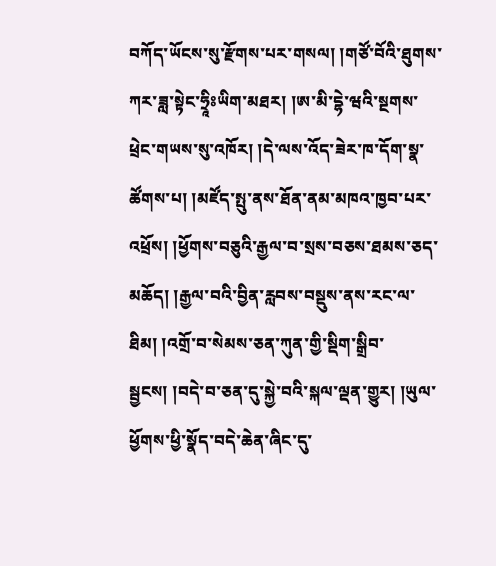བཀོད་ཡོངས་སུ་རྫོགས་པར་གསལ། །གཙོ་བོའི་ཐུགས་ཀར་ཟླ་སྟེང་ཧྲཱིཿཡིག་མཐར། །ཨ་མི་དྷེ་ཝའི་སྔགས་ཕྲེང་གཡས་སུ་འཁོར། །དེ་ལས་འོད་ཟེར་ཁ་དོག་སྣ་ཚོགས་པ། །མཛོད་སྤུ་ནས་ཐོན་ནམ་མཁའ་ཁྱབ་པར་འཕྲོས། །ཕྱོགས་བཅུའི་རྒྱལ་བ་སྲས་བཅས་ཐམས་ཅད་མཆོད། །རྒྱལ་བའི་བྱིན་རླབས་བསྡུས་ནས་རང་ལ་ཐིམ། །འགྲོ་བ་སེམས་ཅན་ཀུན་གྱི་སྡིག་སྒྲིབ་སྦྱངས། །བདེ་བ་ཅན་དུ་སྐྱེ་བའི་སྐལ་ལྡན་གྱུར། །ཡུལ་ཕྱོགས་ཕྱི་སྣོད་བདེ་ཆེན་ཞིང་དུ་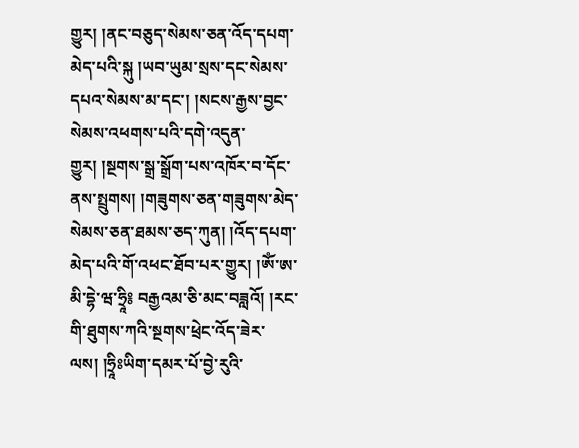གྱུར། །ནང་བཅུད་སེམས་ཅན་འོད་དཔག་མེད་པའི་སྐུ །ཡབ་ཡུམ་སྲས་དང་སེམས་དཔའ་སེམས་མ་དང་། །སངས་རྒྱས་བྱང་སེམས་འཕགས་པའི་དགེ་འདུན་གྱུར། །སྔགས་སྒྲ་སྒྲོག་པས་འཁོར་བ་དོང་ནས་སྤྲུགས། །གཟུགས་ཅན་གཟུགས་མེད་སེམས་ཅན་ཐམས་ཅད་ཀུན། །འོད་དཔག་མེད་པའི་གོ་འཕང་ཐོབ་པར་གྱུར། །ཨོཾ་ཨ་མི་དྷེ་ཝ་ཧྲཱི༔ བརྒྱའམ་ཅི་མང་བཟླའོ། །རང་གི་ཐུགས་ཀའི་སྔགས་ཕྲེང་འོད་ཟེར་ལས། །ཧྲཱིཿཡིག་དམར་པོ་བྱེ་རུའི་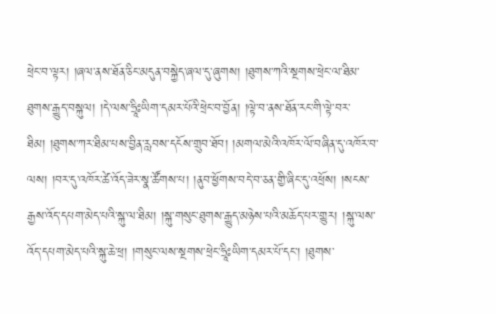ཕྲེང་བ་ལྟར། །ཞལ་ནས་ཐོན་ཅིང་མདུན་བསྐྱེད་ཞལ་དུ་ཞུགས། །ཐུགས་ཀའི་སྔགས་ཕྲེང་ལ་ཐིམ་ཐུགས་རྒྱུད་བསྐུལ། །དེ་ལས་ཧྲཱིཿཡིག་དམར་པོའི་ཕྲེང་བ་བྱོན། །ལྟེ་བ་ནས་ཐོན་རང་གི་ལྟེ་བར་ཐིམ། །ཐུགས་ཀར་ཐིམ་པས་བྱིན་རླབས་དངོས་གྲུབ་ཐོབ། །མགལ་མེའི་འཁོར་ལོ་བཞིན་དུ་འཁོར་བ་ལས། །བར་དུ་འཁོར་ཚེ་འོད་ཟེར་སྣ་ཚོགས་པ། །ནུབ་ཕྱོགས་བདེ་བ་ཅན་གྱི་ཞིང་དུ་འཕྲོས། །སངས་རྒྱས་འོད་དཔག་མེད་པའི་སྐུ་ལ་ཐིམ། །སྐུ་གསུང་ཐུགས་རྒྱུད་མཉེས་པའི་མཆོད་པར་གྱུར། །སྐུ་ལས་འོད་དཔག་མེད་པའི་སྐུ་ཆེ་ཕྲ། །གསུང་ལས་སྔགས་ཕྲེང་ཧྲཱིཿཡིག་དམར་པོ་དང་། །ཐུགས་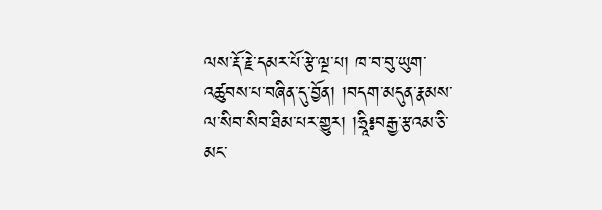ལས་རྡོ་རྗེ་དམར་པོ་རྩེ་ལྔ་པ། ཁ་བ་བུ་ཡུག་འཚུབས་པ་བཞིན་དུ་བྱོན། །བདག་མདུན་རྣམས་ལ་སིབ་སིབ་ཐིམ་པར་གྱུར། །ཧྲཱི༔བརྒྱ་རྩའམ་ཅི་མང་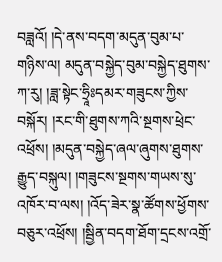བཟླའོ། །དེ་ནས་བདག་མདུན་བུམ་པ་གཉིས་ལ། མདུན་བསྐྱེད་བུམ་བསྐྱེད་ཐུགས་ཀ་རུ། །ཟླ་སྟེང་ཧྲཱིཿདམར་གཟུངས་ཀྱིས་བསྐོར། །རང་གི་ཐུགས་ཀའི་སྔགས་ཕྲེང་འཕྲོས། །མདུན་བསྐྱེད་ཞལ་ཞུགས་ཐུགས་རྒྱུད་བསྐུལ། །གཟུངས་སྔགས་གཡས་སུ་འཁོར་བ་ལས། །འོད་ཟེར་སྣ་ཚོགས་ཕྱོགས་བཅུར་འཕྲོས། །སྦྱིན་བདག་ཐོག་དྲངས་འགྲོ་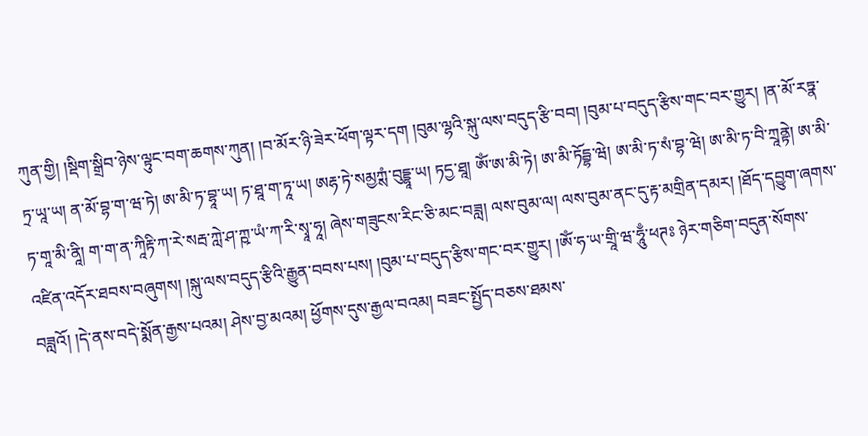ཀུན་གྱི། །སྡིག་སྒྲིབ་ཉེས་ལྟུང་བག་ཆགས་ཀུན། །བ་མོར་ཉི་ཟེར་ཕོག་ལྟར་དག །བུམ་ལྷའི་སྐུ་ལས་བདུད་རྩི་བབ། །བུམ་པ་བདུད་རྩིས་གང་བར་གྱུར། །ན་མོ་རཏྣ་ཏྲ་ཡཱ་ཡ། ན་མོ་བྷ་ག་ཝ་ཏེ། ཨ་མི་ཏ་བྷཱ་ཡ། ཏ་ཐཱ་ག་ཏཱ་ཡ། ཨརྷ་ཏེ་སམྱཀྶཾ་བུདྡྷཱ་ཡ། ཏདྱ་ཐཱ། ཨོཾ་ཨ་མི་ཏེ། ཨ་མི་ཏོདྦྷ་ཝེ། ཨ་མི་ཏ་སཾ་བྷ་ཝེ། ཨ་མི་ཏ་བི་ཀྲཱནྟེ། ཨ་མི་ཏ་གཱ་མི་ནཱི། ག་ག་ན་ཀཱིརྟི་ཀ་རེ་སརྦ་ཀླེ་ཤ་ཀྵ་ཡཾ་ཀ་རི་སྭཱ་ཧཱ། ཞེས་གཟུངས་རིང་ཅི་མང་བཟླ། ལས་བུམ་ལ། ལས་བུམ་ནང་དུ་རྟ་མགྲིན་དམར། །ཐོད་དབྱུག་ཞགས་འཛིན་འདོར་ཐབས་བཞུགས། །སྐུ་ལས་བདུད་རྩིའི་རྒྱུན་བབས་པས། །བུམ་པ་བདུད་རྩིས་གང་བར་གྱུར། །ཨོཾ་ཧ་ཡ་གྲཱི་ཝ་ཧཱུྃ་ཕཊཿ ཉེར་གཅིག་བདུན་སོགས་བཟླའོ། །དེ་ནས་བདེ་སྨོན་རྒྱས་པའམ། ཤེས་བྱ་མའམ། ཕྱོགས་དུས་རྒྱལ་བའམ། བཟང་སྤྱོད་བཅས་ཐམས་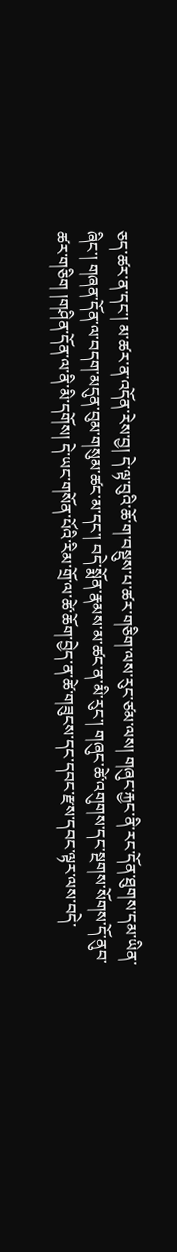ཅད་ཚར་ན་དང་། མ་ཚར་ན་འདོན་རེས་བྱ། དེ་ལྟ་བུའི་ཆོ་ག་བསྡུས་པ་ཚར་གཅིག་ལས་རུང་ཙམ་ལས། གཞུང་རྐྱང་ནི་རང་དོན་ཐུགས་དམ་ཡིན་ཞིང་། གཞན་དོན་ལ་བདག་མདུན་བུམ་གསུམ་ཚང་མ་དང་། བདེ་སྨོན་རྣམས་མ་ཚང་ན་མི་རུང་། གཞུང་ཚེ་འགུགས་དང་སྔགས་སོགས་དོ་ནུབ་ཚར་གཅིག །གཤིན་དོན་ལ་ནི་མི་དགོས། དེ་ཡང་གསོན་པོའི་རིམ་གྲོ་ལ་ཚེ་ཆོག་བྱེད་ན་ཚེ་གཟུངས་དང་དབང་རྫས་དབང་ལྟར་ལས་བདེ་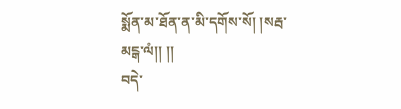སྨོན་མ་ཐོན་ན་མི་དགོས་སོ། །སརྦ་མངྒ་ལཾ།། །།
བདེ་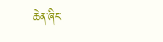ཆེན་ཞིང་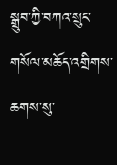སྒྲུབ་ཀྱི་བཀའ་སྲུང་གསོལ་མཆོད་འགྲིགས་ཆགས་སུ་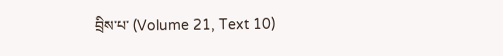བྲིས་པ་ (Volume 21, Text 10)